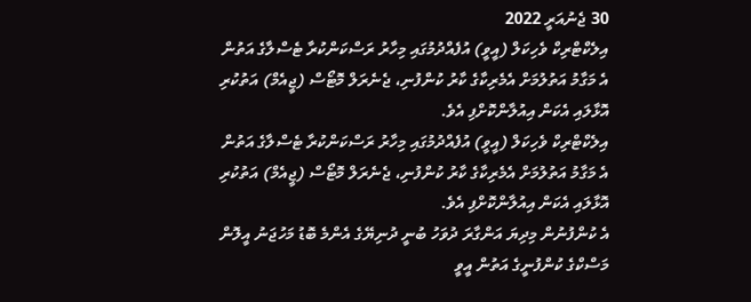30 ޖެނުއަރީ 2022
އިލެކްޓްރިކް ވެހިކަލް (އީވީ) އުފެއްދުމުގައި މިހާރު ރަސްކަންކުރާ ޓެސްލާގެ އަތުން އެ މަގާމު އަތުލުމަށް އެމެރިކާގެ ކާރު ކުންފުނި، ޖެނެރަލް މޮޓޯސް (ޖީއެމް) އަތުކުރި އޮޅާލައި އެކަން އިއުލާންކޮށްފި އެވެ.
އިލެކްޓްރިކް ވެހިކަލް (އީވީ) އުފެއްދުމުގައި މިހާރު ރަސްކަންކުރާ ޓެސްލާގެ އަތުން އެ މަގާމު އަތުލުމަށް އެމެރިކާގެ ކާރު ކުންފުނި، ޖެނެރަލް މޮޓޯސް (ޖީއެމް) އަތުކުރި އޮޅާލައި އެކަން އިއުލާންކޮށްފި އެވެ.
އެ ކުންފުނުން މިދިޔަ އަންގާރަ ދުވަހު ބުނީ ދުނިޔޭގެ އެންމެ ބޮޑު މަހުޖަނު އީލޮން މަސްކްގެ ކުންފުނީގެ އަތުން އީވީ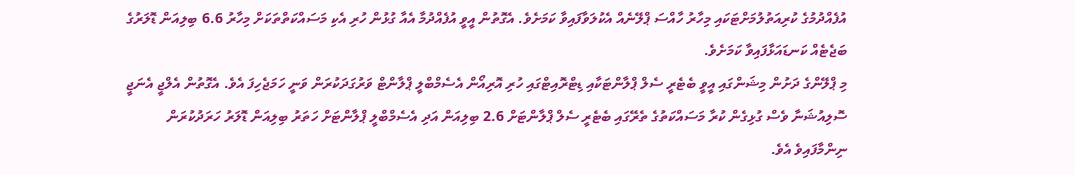އުފެއްދުމުގެ ކުރިއަތުލުމަށްޓަކައި މިހާރު ހާއްސަ ޕްލޭނެއް އެކުލަވާފައިވާ ކަމަށެވެ. އެގޮތުން އީވީ އުފެއްދުމާ އެއާ ގުޅުން ހުރި އެކި މަސައްކަތްތަކަށް މިހާރު 6.6 ބިލިއަން ޑޮލަރުގެ ބަޖެޓެއް ކަނޑައަޅާފައިވާ ކަމަށެވެ.
މި ޕްލޭންގެ ދަށުން މިޝަންގައި އީވީ ބެޓެރީ ސެލް ޕްލާންޓަކާއި ޑިޓްރޮއިޓްގައި ހުރި އޮރިއޯން އެސެމްބްލީ ޕްލާންޓް ވަރުގަދަކުރަން ވަނީ ހަމަޖެހިފަ އެވެ. އެގޮތުން އެލްޖީ އެނަޖީ ސޮލިއުޝަނާ ވެސް ގުޅިގެން ކުރާ މަސައްކަތުގެ ތެރޭގައި ބެޓެރީ ސެލް ޕްލާންޓަށް 2.6 ބިލިއަން އަދި އެސެމްބްލީ ޕްލާންޓަށް ހަތަރު ބިލިއަން ޑޮލަރު ހަރަދުކުރަން ނިންމާފައިވެ އެވެ.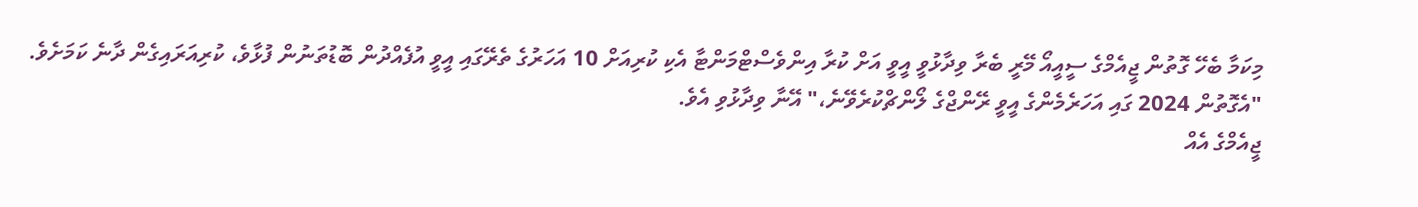މިކަމާ ބެހޭ ގޮތުން ޖީއެމްގެ ސީއީއޯ މޭރީ ބެރާ ވިދާޅުވީ އީވީ އަށް ކުރާ އިންވެސްޓްމަންޓާ އެކި ކުރިއަށް 10 އަހަރުގެ ތެރޭގައި އީވީ އުފެއްދުން ބޮޑުތަނުން ފުޅާވެ، ކުރިއަރައިގެން ދާނެ ކަމަށެވެ.
"އެގޮތުން 2024 ގައި އަހަރެމެންގެ އީވީ ރޭންޖްގެ ލޯންޗްކުރެވޭނެ،" އޭނާ ވިދާޅުވި އެވެ.
ޖީއެމްގެ އެއް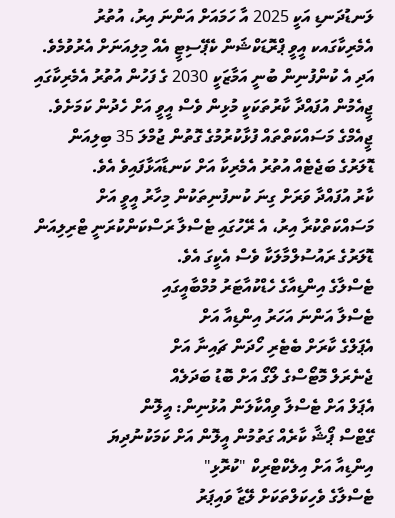ލަނޑުދަނޑި އަކީ 2025 އާ ހަމައަށް އަންނަ އިރު، އުތުރު އެމެރިކާގައކ އީވީ ޕްރޮޑަކްޝަން ކެޕޭސިޓީ އެއް މިލިއަނަށް އެރުވުމެވެ. އަދި އެ ކުންފުނިން ބުނީ އަމާޒަކީ 2030 ގެ ފަހުން އުތުރު އެމެރިކާގައި ޖީއެމުން އުފައްދާ ކާރުތަކަކީ މުޅިން ވެސް އީވީ އަށް ހެދުން ކަމަށެވެ.
ޖީއެމްގެ މަސައްކަތްތައް ފުޅާކުރުމުގެ ގޮތުން ޖުމްލަ 35 ބިލިއަން ޑޮލަރުގެ ބަޖެޓެއް އުތުރު އެމެރިކާ އަށް ކަނޑާއަޅާފައިވެ އެވެ.
ކާރު އުފައްދާ ވަރަށް ގިނަ ކުނފުނިތަކުން މިހާރު އީވީ އަށް މަސައްކަތްކުރާ އިރު، އެ ރޭހުގައި ޓެސްލާ ރަސްކަންކުރަނީ ޓްރިލިއަން ޑޮލަރުގެ ރައުސުލްމާލަކާ ވެސް އެކީގަ އެވެ.
ޓެސްލާގެ އިންޑިއާގެ ހެޑްކުއާޓަރު މުމްބާއީގައި
ޓެސްލާ އަންނަ އަހަރު އިންޑިއާ އަށް
އެޕަލްގެ ކާރަށް ބެޓެރި ހޯދަން ޗައިނާ އަށް
ޖެނެރަލް މޮޓޯސްގެ ލޯގޯ އަށް ބޮޑު ބަދަލެއް
އެޕަލް އަށް ޓެސްލާ ވިއްކާލަން އުޅުނިން: އީލޮން
ގޭޓްސް ޕޯޝާ ކާރެއް ގަތުމުން އީލޮން އަށް ކަމަކުނުދިޔަ
އިންޑިއާ އަށް އިލެކްޓްރިކް "ކުރޮޅި"
ޓެސްލާގެ ވެހިކަލްތަކަށް ލޭޒާ ވައިޕަރު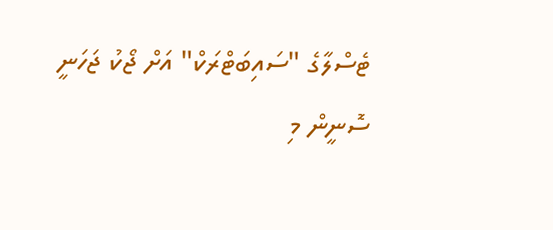ޓެސްލާގެ "ސައިބަޓްރަކް" އަށް ޖޯކު ޖަހަނީ
ސޮނީން މި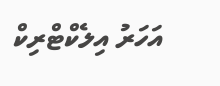އަހަރު އިލެކްޓްރިކް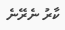ކާރު ނެރޭނެ